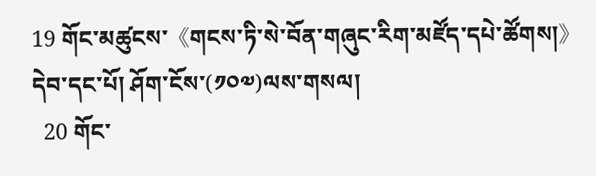19 གོང་མཚུངས་《གངས་ཏི་སེ་བོན་གཞུང་རིག་མཛོད་དཔེ་ཚོགས།》 དེབ་དང་པོ། ཤོག་ངོས་(༡༠༧)ལས་གསལ།
  20 གོང་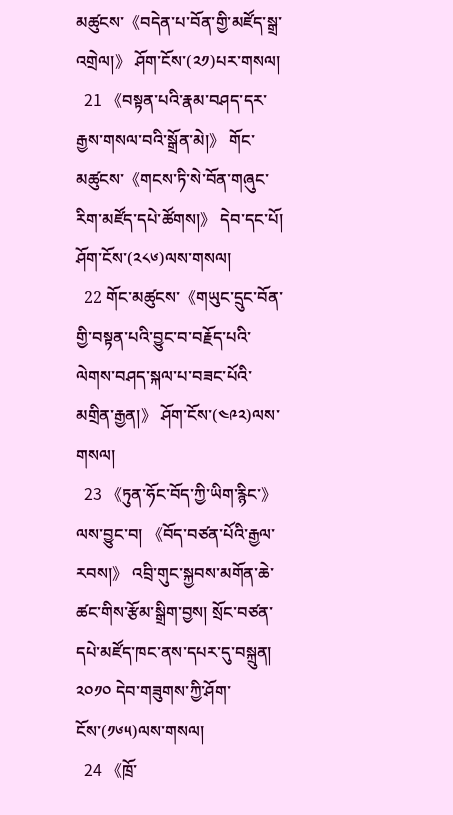མཚུངས་《བདེན་པ་བོན་གྱི་མཛོད་སྒྲ་འགྲེལ།》 ཤོག་ངོས་(༢༡)པར་གསལ།
  21 《བསྟན་པའི་རྣམ་བཤད་དར་རྒྱས་གསལ་བའི་སྒྲོན་མེ།》 གོང་མཚུངས་《གངས་ཏི་སེ་བོན་གཞུང་རིག་མཛོད་དཔེ་ཚོགས།》 དེབ་དང་པོ། ཤོག་ངོས་(༢༨༦)ལས་གསལ།
  22 གོང་མཚུངས་《གཡུང་དྲུང་བོན་གྱི་བསྟན་པའི་བྱུང་བ་བརྗོད་པའི་ལེགས་བཤད་སྐལ་པ་བཟང་པོའི་མགྲིན་རྒྱན།》 ཤོག་ངོས་(༤༩༢)ལས་གསལ།
  23 《ཏུན་ཧོང་བོད་ཀྱི་ཡིག་རྙིང་》ལས་བྱུང་བ། 《བོད་བཙན་པོའི་རྒྱལ་རབས།》 འབྲི་གུང་སྐྱབས་མགོན་ཆེ་ཚང་གིས་རྩོམ་སྒྲིག་བྱས། སྲོང་བཙན་དཔེ་མཛོད་ཁང་ནས་དཔར་དུ་བསྐྲུན། ༢༠༡༠ དེབ་གཟུགས་ཀྱི་ཤོག་ངོས་(༡༦༥)ལས་གསལ།
  24 《ཁྲོ་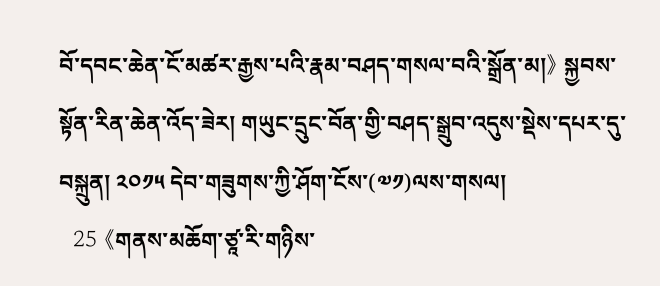བོ་དབང་ཆེན་ངོ་མཚར་རྒྱས་པའི་རྣམ་བཤད་གསལ་བའི་སྒྲོན་མ།》 སྐྱབས་སྟོན་རིན་ཆེན་འོད་ཟེར། གཡུང་དྲུང་བོན་གྱི་བཤད་སྒྲུབ་འདུས་སྡེས་དཔར་དུ་བསྐྲུན། ༢༠༡༥ དེབ་གཟུགས་ཀྱི་ཤོག་ངོས་(༧༡)ལས་གསལ།
  25 《གནས་མཆོག་ཙཱ་རི་གཉིས་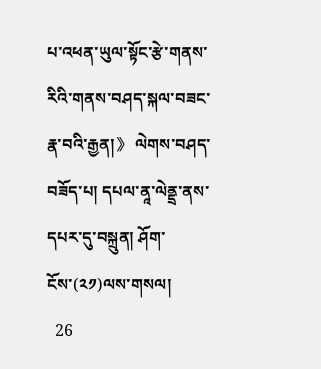པ་འཕན་ཡུལ་སྟོང་རྩེ་གནས་རིའི་གནས་བཤད་སྐལ་བཟང་རྣ་བའི་རྒྱན།》 ལེགས་བཤད་བཟོད་པ། དཔལ་ནཱ་ལེནྡྲ་ནས་དཔར་དུ་བསྐྲུན། ཤོག་ངོས་(༢༡)ལས་གསལ།
  26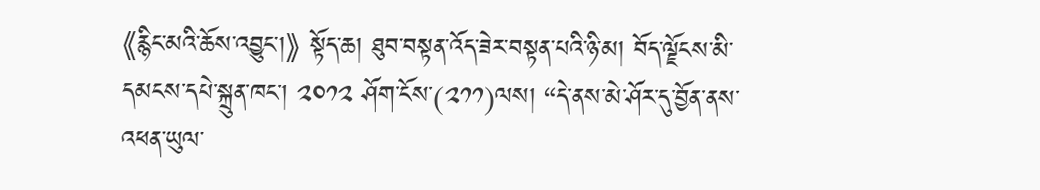《རྙིང་མའི་ཆོས་འབྱུང་།》 སྟོད་ཆ། ཐུབ་བསྟན་འོད་ཟེར་བསྟན་པའི་ཉི་མ། བོད་ལྗོངས་མི་དམངས་དཔེ་སྐྲུན་ཁང་། ༢༠༡༢ ཤོག་ངོས་(༢༡༡)ལས། “དེ་ནས་མེ་ཤོར་དུ་བྱོན་ནས་འཕན་ཡུལ་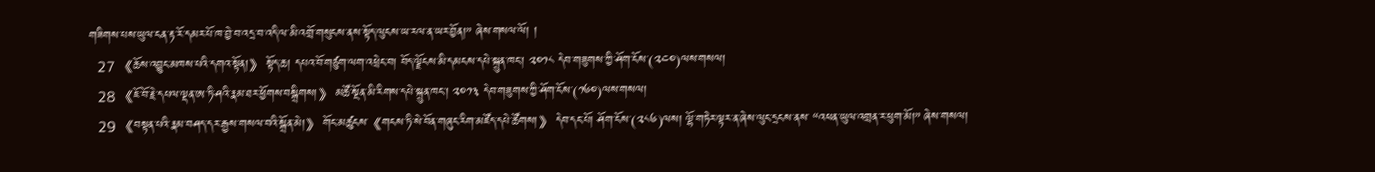གཟིགས་པས་ཡུལ་ངན་རྟ་རོ་དམར་པོ་ཁ་བྱེ་བ་འདྲ་བ་འདི་ལ་མི་འགྲོ་གསུངས་ནས་སྟོད་ལུངས་ཡ་རལ་ན་ཡར་བྱོན།” ཞེས་གསལ་ལོ། །
  27 《ཆོས་འབྱུང་མཁས་པའི་དགའ་སྟོན།》 སྟོད་ཆ། དཔའ་བོ་གཙུག་ལག་འཕྲེང་བ། བོད་ལྗོངས་མི་དམངས་དཔེ་སྐྲུན་ཁང་། ༢༠༡༨ དེབ་གཟུགས་ཀྱི་ཤོག་ངོས་(༢༤༠)ལས་གསལ།
  28 《ཇོ་བོ་རྗེ་དཔལ་ལྡན་ཨ་ཏི་ཤའི་རྣམ་ཐར་ཕྱོགས་བསྒྲིགས།》 མཚོ་སྔོན་མི་རིགས་དཔེ་སྐྲུན་ཁང་། ༢༠༡༣ དེབ་གཟུགས་ཀྱི་ཤོག་ངོས་(༡༦༠)ལས་གསལ།
  29 《བསྟན་པའི་རྣམ་བཤད་དར་རྒྱས་གསལ་བའི་སྒྲོན་མེ།》 གོང་མཚུངས་《གངས་ཏི་སེ་བོན་གཞུང་རིག་མཛོད་དཔེ་ཚོགས།》 དེབ་དང་པོ། ཤོག་ངོས་(༢༨༦)ལས། ལྷོ་གཏེར་ལྟར་ན་ཞེས་ལུང་དྲངས་ནས་ “འཕན་ཡུལ་འགྲན་ར་ཕུག་མོ།” ཞེས་གསལ།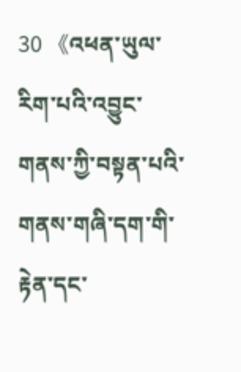30 《འཕན་ཡུལ་རིག་པའི་འབྱུང་གནས་ཀྱི་བསྟན་པའི་གནས་གཞི་དག་གི་རྟེན་དང་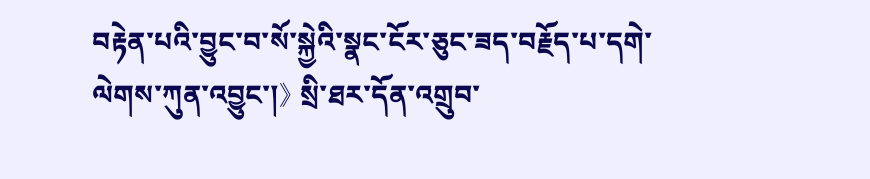བརྟེན་པའི་བྱུང་བ་སོ་སྐྱེའི་སྣང་ངོར་ཅུང་ཟད་བརྗོད་པ་དགེ་ལེགས་ཀུན་འབྱུང་།》 སྲི་ཐར་དོན་འགྲུབ་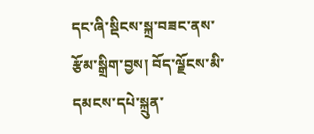དང་ཞི་སྡིངས་སྐྲ་བཟང་ནས་རྩོམ་སྒྲིག་བྱས། བོད་ལྗོངས་མི་དམངས་དཔེ་སྐྲུན་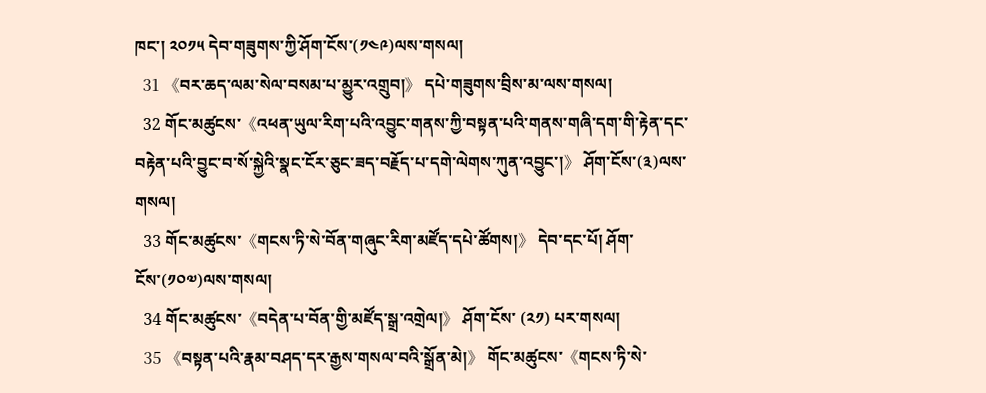ཁང་། ༢༠༡༥ དེབ་གཟུགས་ཀྱི་ཤོག་ངོས་(༡༤༩)ལས་གསལ།
  31 《བར་ཆད་ལམ་སེལ་བསམ་པ་མྱུར་འགྲུབ།》 དཔེ་གཟུགས་བྲིས་མ་ལས་གསལ།
  32 གོང་མཚུངས་《འཕན་ཡུལ་རིག་པའི་འབྱུང་གནས་ཀྱི་བསྟན་པའི་གནས་གཞི་དག་གི་རྟེན་དང་བརྟེན་པའི་བྱུང་བ་སོ་སྐྱེའི་སྣང་ངོར་ཅུང་ཟད་བརྗོད་པ་དགེ་ལེགས་ཀུན་འབྱུང་།》 ཤོག་ངོས་(༣)ལས་གསལ།
  33 གོང་མཚུངས་《གངས་ཏི་སེ་བོན་གཞུང་རིག་མཛོད་དཔེ་ཚོགས།》 དེབ་དང་པོ། ཤོག་ངོས་(༡༠༧)ལས་གསལ།
  34 གོང་མཚུངས་《བདེན་པ་བོན་གྱི་མཛོད་སྒྲ་འགྲེལ།》 ཤོག་ངོས་ (༢༡) པར་གསལ།
  35 《བསྟན་པའི་རྣམ་བཤད་དར་རྒྱས་གསལ་བའི་སྒྲོན་མེ།》 གོང་མཚུངས་《གངས་ཏི་སེ་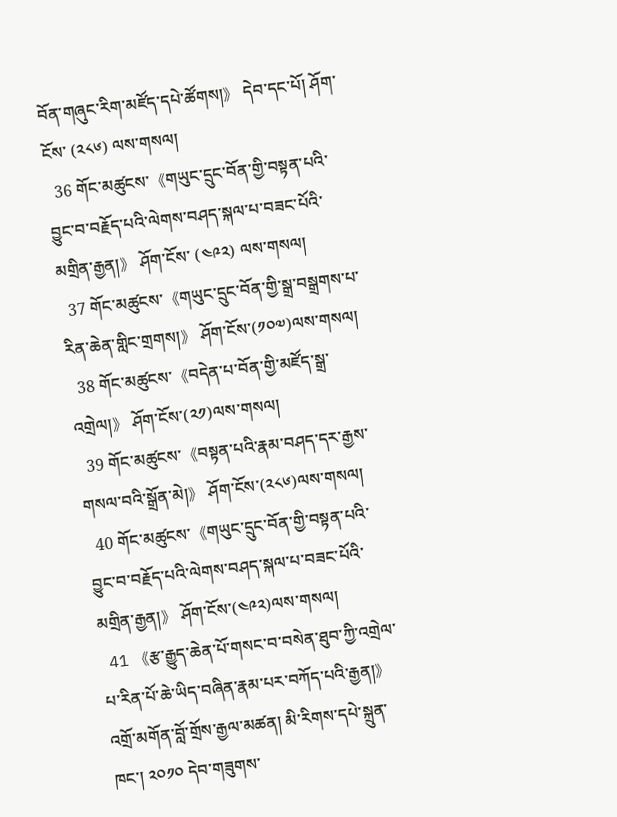བོན་གཞུང་རིག་མཛོད་དཔེ་ཚོགས།》 དེབ་དང་པོ། ཤོག་ངོས་ (༢༨༦) ལས་གསལ།
  36 གོང་མཚུངས་《གཡུང་དྲུང་བོན་གྱི་བསྟན་པའི་བྱུང་བ་བརྗོད་པའི་ལེགས་བཤད་སྐལ་པ་བཟང་པོའི་མགྲིན་རྒྱན།》 ཤོག་ངོས་ (༤༩༢) ལས་གསལ།
  37 གོང་མཚུངས་《གཡུང་དྲུང་བོན་གྱི་སྒྲ་བསྒྲགས་པ་རིན་ཆེན་གླིང་གྲགས།》 ཤོག་ངོས་(༡༠༧)ལས་གསལ།
  38 གོང་མཚུངས་《བདེན་པ་བོན་གྱི་མཛོད་སྒྲ་འགྲེལ།》 ཤོག་ངོས་(༢༡)ལས་གསལ།
  39 གོང་མཚུངས་《བསྟན་པའི་རྣམ་བཤད་དར་རྒྱས་གསལ་བའི་སྒྲོན་མེ།》 ཤོག་ངོས་(༢༨༦)ལས་གསལ།
  40 གོང་མཚུངས་《གཡུང་དྲུང་བོན་གྱི་བསྟན་པའི་བྱུང་བ་བརྗོད་པའི་ལེགས་བཤད་སྐལ་པ་བཟང་པོའི་མགྲིན་རྒྱན།》 ཤོག་ངོས་(༤༩༢)ལས་གསལ།
  41 《རྩ་རྒྱུད་ཆེན་པོ་གསང་བ་བསེན་ཐུབ་ཀྱི་འགྲེལ་པ་རིན་པོ་ཆེ་ཡིད་བཞིན་རྣམ་པར་བཀོད་པའི་རྒྱན།》 འགྲོ་མགོན་བློ་གྲོས་རྒྱལ་མཚན། མི་རིགས་དཔེ་སྐྲུན་ཁང་། ༢༠༡༠ དེབ་གཟུགས་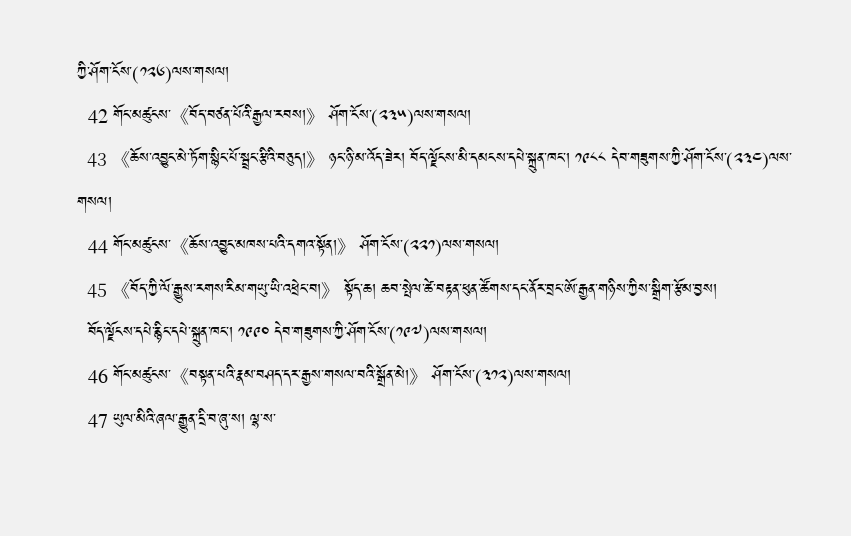ཀྱི་ཤོག་ངོས་(༡༢༦)ལས་གསལ།
  42 གོང་མཚུངས་《བོད་བཙན་པོའི་རྒྱལ་རབས།》 ཤོག་ངོས་(༢༣༥)ལས་གསལ།
  43 《ཆོས་འབྱུང་མེ་ཏོག་སྙིང་པོ་སྦྲང་རྩིའི་བཅུད།》 ཉང་ཉི་མ་འོད་ཟེར། བོད་ལྗོངས་མི་དམངས་དཔེ་སྐྲུན་ཁང་། ༡༩༨༨ དེབ་གཟུགས་ཀྱི་ཤོག་ངོས་(༢༣༤)ལས་གསལ།
  44 གོང་མཚུངས་《ཆོས་འབྱུང་མཁས་པའི་དགའ་སྟོན།》 ཤོག་ངོས་(༢༢༡)ལས་གསལ།
  45 《བོད་ཀྱི་ལོ་རྒྱུས་རགས་རིམ་གཡུ་ཡི་འཕྲེང་བ།》 སྟོད་ཆ། ཆབ་སྤེལ་ཚེ་བརྟན་ཕུན་ཚོགས་དང་ནོར་བྲང་ཨོ་རྒྱན་གཉིས་ཀྱིས་སྒྲིག་རྩོམ་བྱས།
  བོད་ལྗོངས་དཔེ་རྙིང་དཔེ་སྐྲུན་ཁང་། ༡༩༩༠ དེབ་གཟུགས་ཀྱི་ཤོག་ངོས་(༡༩༧)ལས་གསལ།
  46 གོང་མཚུངས་《བསྟན་པའི་རྣམ་བཤད་དར་རྒྱས་གསལ་བའི་སྒྲོན་མེ།》 ཤོག་ངོས་(༣༡༢)ལས་གསལ།
  47 ཡུལ་མིའི་ཞལ་རྒྱུན་དྲི་བ་ཞུ་ས། ལྷ་ས་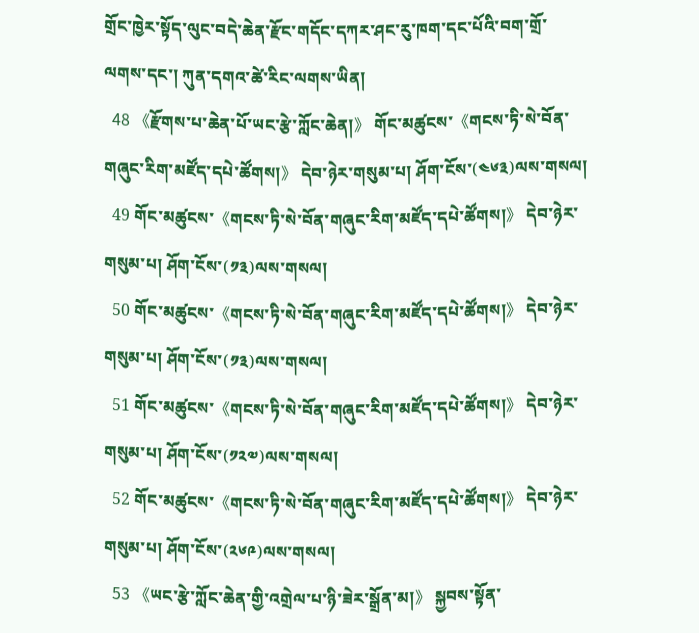གྲོང་ཁྱེར་སྟོད་ལུང་བདེ་ཆེན་རྫོང་གདོང་དཀར་ཤང་རུ་ཁག་དང་པོའི་བག་གྲོ་ལགས་དང་། ཀུན་དགའ་ཚེ་རིང་ལགས་ཡིན།
  48 《རྫོགས་པ་ཆེན་པོ་ཡང་རྩེ་ཀློང་ཆེན།》 གོང་མཚུངས་《གངས་ཏི་སེ་བོན་གཞུང་རིག་མཛོད་དཔེ་ཚོགས།》 དེབ་ཉེར་གསུམ་པ། ཤོག་ངོས་(༤༦༣)ལས་གསལ།
  49 གོང་མཚུངས་《གངས་ཏི་སེ་བོན་གཞུང་རིག་མཛོད་དཔེ་ཚོགས།》 དེབ་ཉེར་གསུམ་པ། ཤོག་ངོས་(༡༣)ལས་གསལ།
  50 གོང་མཚུངས་《གངས་ཏི་སེ་བོན་གཞུང་རིག་མཛོད་དཔེ་ཚོགས།》 དེབ་ཉེར་གསུམ་པ། ཤོག་ངོས་(༡༣)ལས་གསལ།
  51 གོང་མཚུངས་《གངས་ཏི་སེ་བོན་གཞུང་རིག་མཛོད་དཔེ་ཚོགས།》 དེབ་ཉེར་གསུམ་པ། ཤོག་ངོས་(༡༢༧)ལས་གསལ།
  52 གོང་མཚུངས་《གངས་ཏི་སེ་བོན་གཞུང་རིག་མཛོད་དཔེ་ཚོགས།》 དེབ་ཉེར་གསུམ་པ། ཤོག་ངོས་(༢༦༩)ལས་གསལ།
  53 《ཡང་རྩེ་ཀློང་ཆེན་གྱི་འགྲེལ་པ་ཉི་ཟེར་སྒྲོན་མ།》 སྐྱབས་སྟོན་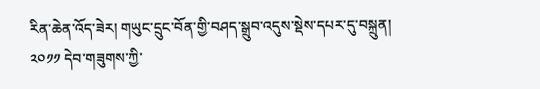རིན་ཆེན་འོད་ཟེར། གཡུང་དྲུང་བོན་གྱི་བཤད་སྒྲུབ་འདུས་སྡེས་དཔར་དུ་བསྐྲུན། ༢༠༡༡ དེབ་གཟུགས་ཀྱི་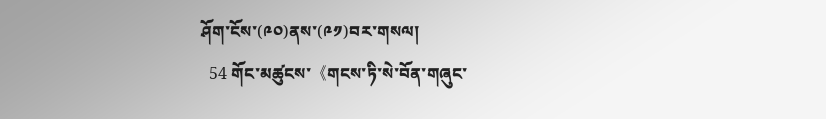ཤོག་ངོས་(༩༠)ནས་(༩༡)བར་གསལ།
  54 གོང་མཚུངས་《གངས་ཏི་སེ་བོན་གཞུང་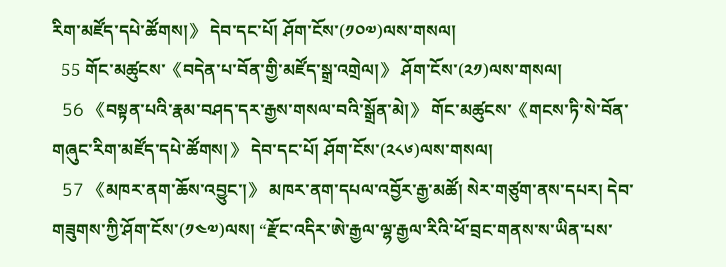རིག་མཛོད་དཔེ་ཚོགས།》 དེབ་དང་པོ། ཤོག་ངོས་(༡༠༧)ལས་གསལ།
  55 གོང་མཚུངས་《བདེན་པ་བོན་གྱི་མཛོད་སྒྲ་འགྲེལ།》 ཤོག་ངོས་(༢༡)ལས་གསལ།
  56 《བསྟན་པའི་རྣམ་བཤད་དར་རྒྱས་གསལ་བའི་སྒྲོན་མེ།》 གོང་མཚུངས་《གངས་ཏི་སེ་བོན་གཞུང་རིག་མཛོད་དཔེ་ཚོགས།》 དེབ་དང་པོ། ཤོག་ངོས་(༢༨༦)ལས་གསལ།
  57 《མཁར་ནག་ཆོས་འབྱུང་།》 མཁར་ནག་དཔལ་འབྱོར་རྒྱ་མཚོ། སེར་གཙུག་ནས་དཔར། དེབ་གཟུགས་ཀྱི་ཤོག་ངོས་(༡༤༧)ལས། “རྫོང་འདིར་ཨེ་རྒྱལ་ལྷ་རྒྱལ་རིའི་ཕོ་བྲང་གནས་ས་ཡིན་པས་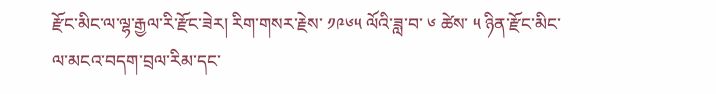རྫོང་མིང་ལ་ལྷ་རྒྱལ་རི་རྫོང་ཟེར། རིག་གསར་རྗེས་ ༡༩༦༥ ལོའི་ཟླ་བ་ ༦ ཚེས་ ༥ ཉིན་རྫོང་མིང་ལ་མངའ་བདག་བྲལ་རིམ་དང་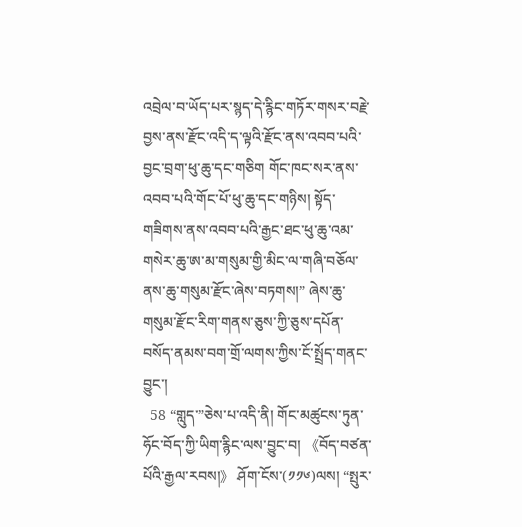འབྲེལ་བ་ཡོད་པར་སྙད་དེ་རྙིང་གཏོར་གསར་བརྗེ་བྱས་ནས་རྫོང་འདི་ད་ལྟའི་རྫོང་ནས་འབབ་པའི་བྱང་བྲག་ཕུ་ཆུ་དང་གཅིག གོང་ཁང་སར་ནས་འབབ་པའི་གོང་པོ་ཕུ་ཆུ་དང་གཉིས། སྟོད་གཟིགས་ནས་འབབ་པའི་རྒྱང་ཐང་ཕུ་ཆུ་འམ་གསེར་ཆུ་ཨ་མ་གསུམ་གྱི་མིང་ལ་གཞི་བཅོལ་ནས་ཆུ་གསུམ་རྫོང་ཞེས་བཏགས།” ཞེས་ཆུ་གསུམ་རྫོང་རིག་གནས་ཅུས་ཀྱི་ཅུས་དཔོན་བསོད་ནམས་བག་གྲོ་ལགས་ཀྱིས་ངོ་སྤྲོད་གནང་བྱུང་།
  58 “གླུད་”ཅེས་པ་འདི་ནི། གོང་མཚུངས་ཏུན་ཧོང་བོད་ཀྱི་ཡིག་རྙིང་ལས་བྱུང་བ། 《བོད་བཙན་པོའི་རྒྱལ་རབས།》 ཤོག་ངོས་(༡༡༦)ལས། “སྤུར་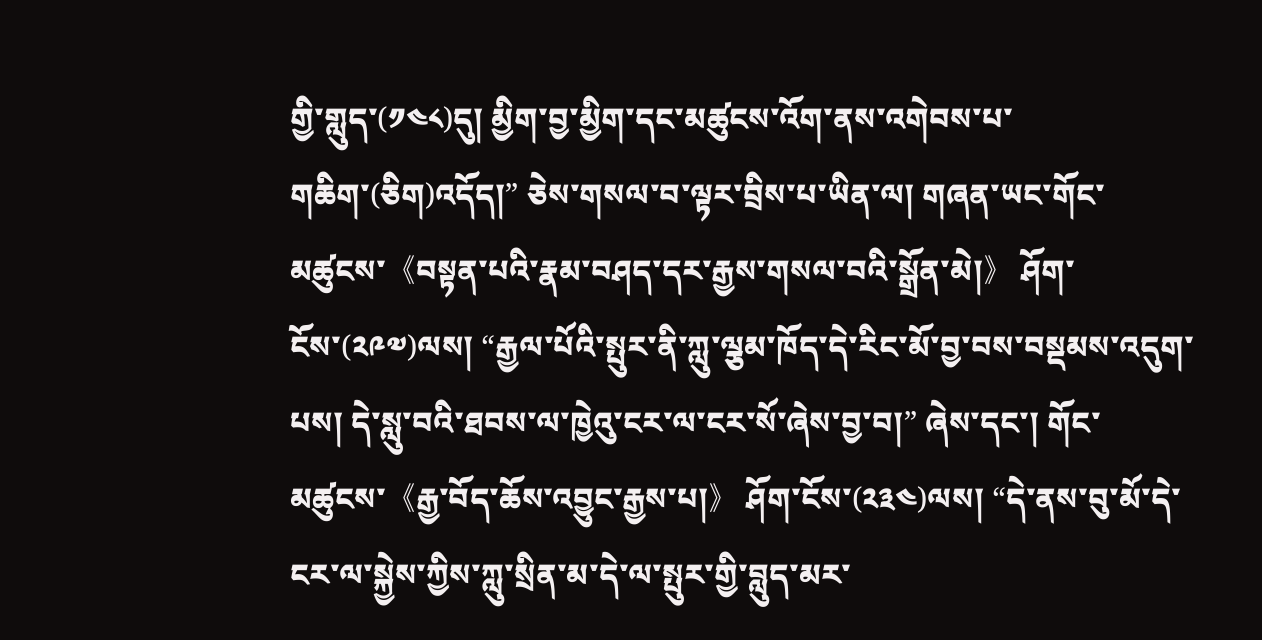གྱི་གླུད་(༡༤༨)དུ། མྱིག་བྱ་མྱིག་དང་མཚུངས་འོག་ནས་འགེབས་པ་གཆིག་(ཅིག)འདོད།” ཅེས་གསལ་བ་ལྟར་བྲིས་པ་ཡིན་ལ། གཞན་ཡང་གོང་མཚུངས་《བསྟན་པའི་རྣམ་བཤད་དར་རྒྱས་གསལ་བའི་སྒྲོན་མེ།》 ཤོག་ངོས་(༢༩༧)ལས། “རྒྱལ་པོའི་སྤུར་ནི་ཀླུ་ལྕམ་ཁོད་དེ་རིང་མོ་བྱ་བས་བསྡམས་འདུག་པས། དེ་སླུ་བའི་ཐབས་ལ་ཁྱེའུ་ངར་ལ་ངར་སོ་ཞེས་བྱ་བ།” ཞེས་དང་། གོང་མཚུངས་《རྒྱ་བོད་ཆོས་འབྱུང་རྒྱས་པ།》 ཤོག་ངོས་(༢༣༤)ལས། “དེ་ནས་བུ་མོ་དེ་ངར་ལ་སྐྱེས་ཀྱིས་ཀླུ་སྲིན་མ་དེ་ལ་སྤུར་གྱི་བླུད་མར་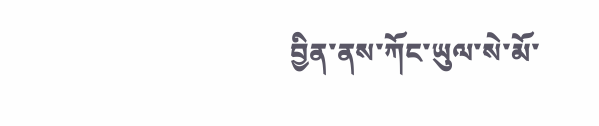བྱིན་ནས་ཀོང་ཡུལ་སེ་མོ་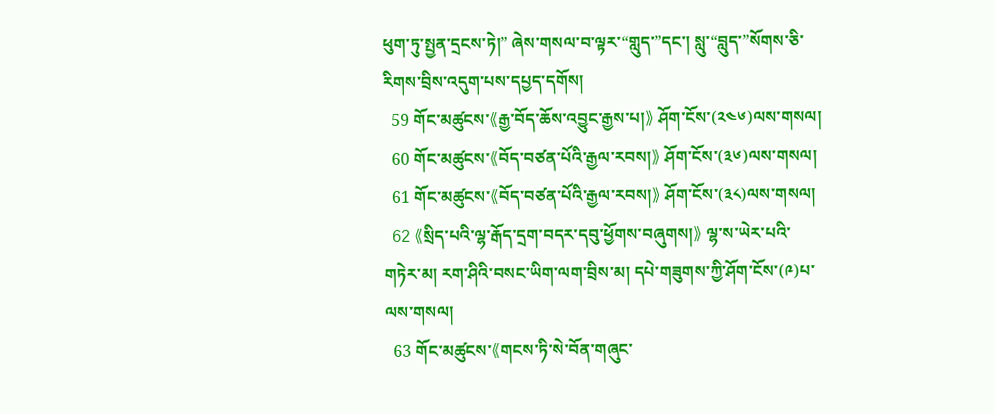ཕུག་ཏུ་སྤྱན་དྲངས་ཏེ།” ཞེས་གསལ་བ་ལྟར་“གླུད་”དང་། སླུ་“བླུད་”སོགས་ཅི་རིགས་བྲིས་འདུག་པས་དཔྱད་དགོས།
  59 གོང་མཚུངས་《རྒྱ་བོད་ཆོས་འབྱུང་རྒྱས་པ།》 ཤོག་ངོས་(༢༤༦)ལས་གསལ།
  60 གོང་མཚུངས་《བོད་བཙན་པོའི་རྒྱལ་རབས།》 ཤོག་ངོས་(༣༦)ལས་གསལ།
  61 གོང་མཚུངས་《བོད་བཙན་པོའི་རྒྱལ་རབས།》 ཤོག་ངོས་(༣༨)ལས་གསལ།
  62 《སྲིད་པའི་ལྷ་རྒོད་དྲག་བདར་དབུ་ཕྱོགས་བཞུགས།》 ལྷ་ས་ཡེར་པའི་གཏེར་མ། རག་ཤིའི་བསང་ཡིག་ལག་བྲིས་མ། དཔེ་གཟུགས་ཀྱི་ཤོག་ངོས་(༩)པ་ལས་གསལ།
  63 གོང་མཚུངས་《གངས་ཏི་སེ་བོན་གཞུང་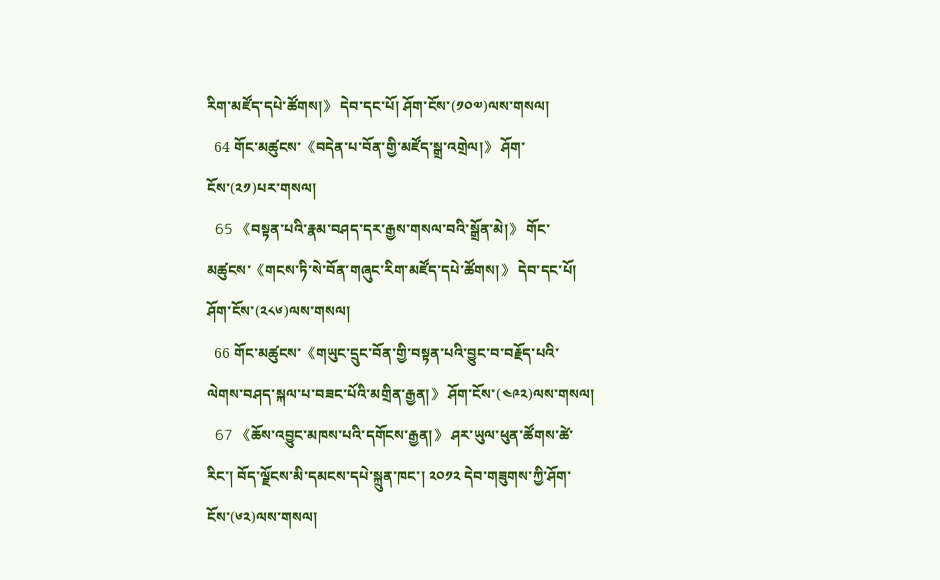རིག་མཛོད་དཔེ་ཚོགས།》 དེབ་དང་པོ། ཤོག་ངོས་(༡༠༧)ལས་གསལ།
  64 གོང་མཚུངས་《བདེན་པ་བོན་གྱི་མཛོད་སྒྲ་འགྲེལ།》 ཤོག་ངོས་(༢༡)པར་གསལ།
  65 《བསྟན་པའི་རྣམ་བཤད་དར་རྒྱས་གསལ་བའི་སྒྲོན་མེ།》 གོང་མཚུངས་《གངས་ཏི་སེ་བོན་གཞུང་རིག་མཛོད་དཔེ་ཚོགས།》 དེབ་དང་པོ། ཤོག་ངོས་(༢༨༦)ལས་གསལ།
  66 གོང་མཚུངས་《གཡུང་དྲུང་བོན་གྱི་བསྟན་པའི་བྱུང་བ་བརྗོད་པའི་ལེགས་བཤད་སྐལ་པ་བཟང་པོའི་མགྲིན་རྒྱན།》 ཤོག་ངོས་(༤༩༢)ལས་གསལ།
  67 《ཆོས་འབྱུང་མཁས་པའི་དགོངས་རྒྱན།》 ཤར་ཡུལ་ཕུན་ཚོགས་ཚེ་རིང་། བོད་ལྗོངས་མི་དམངས་དཔེ་སྐྲུན་ཁང་། ༢༠༡༢ དེབ་གཟུགས་ཀྱི་ཤོག་ངོས་(༦༢)ལས་གསལ།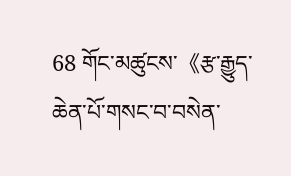68 གོང་མཚུངས་《རྩ་རྒྱུད་ཆེན་པོ་གསང་བ་བསེན་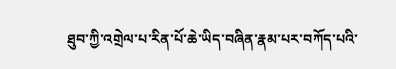ཐུབ་ཀྱི་འགྲེལ་པ་རིན་པོ་ཆེ་ཡིད་བཞིན་རྣམ་པར་བཀོད་པའི་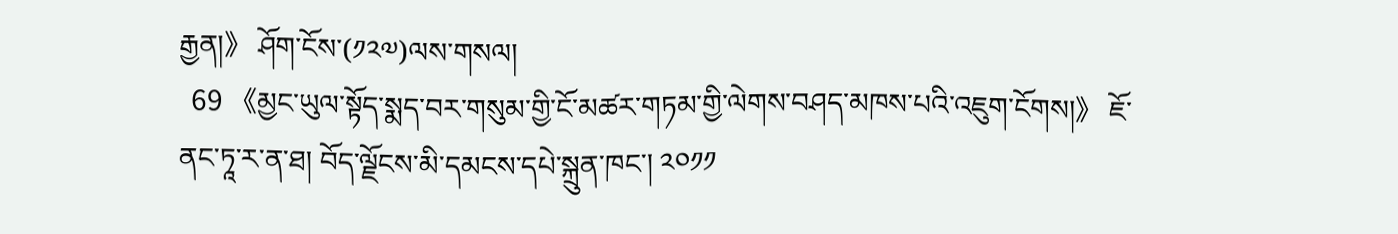རྒྱན།》 ཤོག་ངོས་(༡༢༧)ལས་གསལ།
  69 《མྱང་ཡུལ་སྟོད་སྨད་བར་གསུམ་གྱི་ངོ་མཚར་གཏམ་གྱི་ལེགས་བཤད་མཁས་པའི་འཇུག་ངོགས།》 ཇོ་ནང་ཏཱ་ར་ན་ཐ། བོད་ལྗོངས་མི་དམངས་དཔེ་སྐྲུན་ཁང་། ༢༠༡༡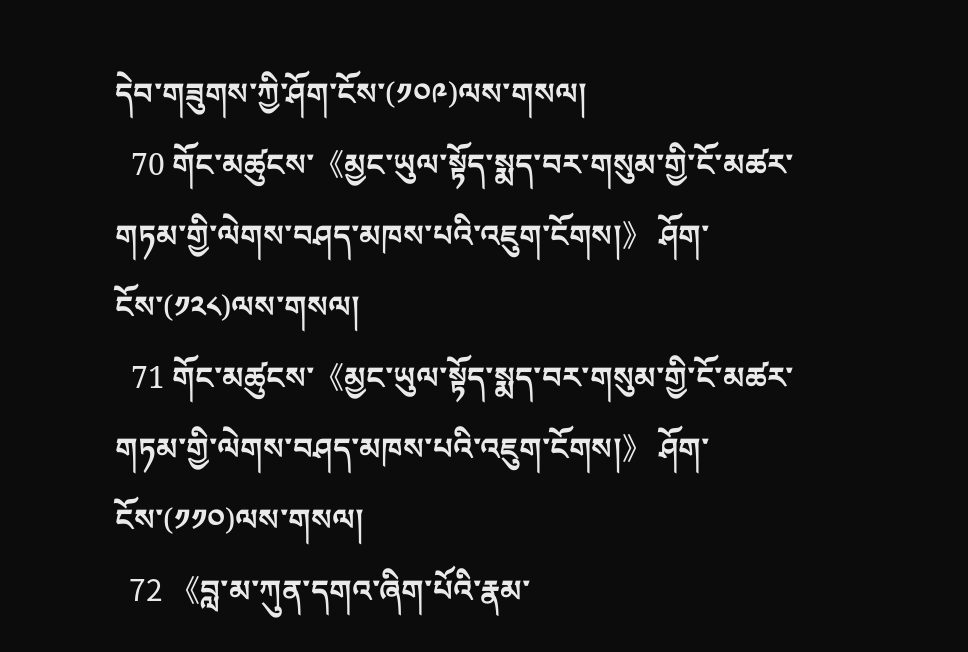དེབ་གཟུགས་ཀྱི་ཤོག་ངོས་(༡༠༩)ལས་གསལ།
  70 གོང་མཚུངས་《མྱང་ཡུལ་སྟོད་སྨད་བར་གསུམ་གྱི་ངོ་མཚར་གཏམ་གྱི་ལེགས་བཤད་མཁས་པའི་འཇུག་ངོགས།》 ཤོག་ངོས་(༡༢༨)ལས་གསལ།
  71 གོང་མཚུངས་《མྱང་ཡུལ་སྟོད་སྨད་བར་གསུམ་གྱི་ངོ་མཚར་གཏམ་གྱི་ལེགས་བཤད་མཁས་པའི་འཇུག་ངོགས།》 ཤོག་ངོས་(༡༡༠)ལས་གསལ།
  72 《བླ་མ་ཀུན་དགའ་ཞིག་པོའི་རྣམ་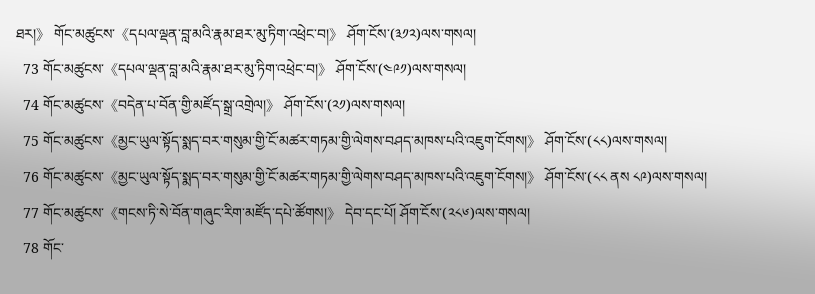ཐར།》 གོང་མཚུངས་《དཔལ་ལྡན་བླ་མའི་རྣམ་ཐར་མུ་ཏིག་འཕྲེང་བ།》 ཤོག་ངོས་(༣༡༢)ལས་གསལ།
  73 གོང་མཚུངས་《དཔལ་ལྡན་བླ་མའི་རྣམ་ཐར་མུ་ཏིག་འཕྲེང་བ།》 ཤོག་ངོས་(༤༩༡)ལས་གསལ།
  74 གོང་མཚུངས་《བདེན་པ་བོན་གྱི་མཛོད་སྒྲ་འགྲེལ།》 ཤོག་ངོས་(༢༡)ལས་གསལ།
  75 གོང་མཚུངས་《མྱང་ཡུལ་སྟོད་སྨད་བར་གསུམ་གྱི་ངོ་མཚར་གཏམ་གྱི་ལེགས་བཤད་མཁས་པའི་འཇུག་ངོགས།》 ཤོག་ངོས་(༨༨)ལས་གསལ།
  76 གོང་མཚུངས་《མྱང་ཡུལ་སྟོད་སྨད་བར་གསུམ་གྱི་ངོ་མཚར་གཏམ་གྱི་ལེགས་བཤད་མཁས་པའི་འཇུག་ངོགས།》 ཤོག་ངོས་(༨༨ ནས ༨༩)ལས་གསལ།
  77 གོང་མཚུངས་《གངས་ཏི་སེ་བོན་གཞུང་རིག་མཛོད་དཔེ་ཚོགས།》 དེབ་དང་པོ། ཤོག་ངོས་(༢༨༦)ལས་གསལ།
  78 གོང་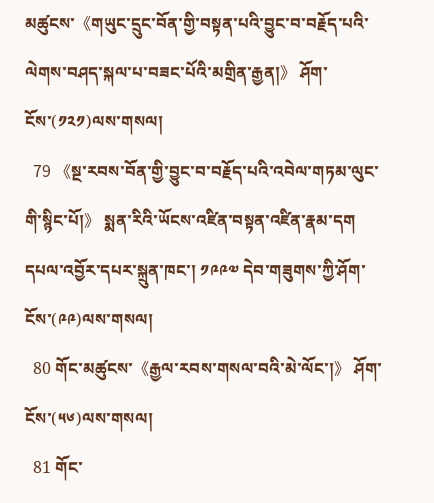མཚུངས་《གཡུང་དྲུང་བོན་གྱི་བསྟན་པའི་བྱུང་བ་བརྗོད་པའི་ལེགས་བཤད་སྐལ་པ་བཟང་པོའི་མགྲིན་རྒྱན།》 ཤོག་ངོས་(༡༢༡)ལས་གསལ།
  79 《སྔ་རབས་བོན་གྱི་བྱུང་བ་བརྗོད་པའི་འབེལ་གཏམ་ལུང་གི་སྙིང་པོ།》 སྨན་རིའི་ཡོངས་འཛིན་བསྟན་འཛིན་རྣམ་དག དཔལ་འབྱོར་དཔར་སྐྲུན་ཁང་། ༡༩༩༧ དེབ་གཟུགས་ཀྱི་ཤོག་ངོས་(༩༩)ལས་གསལ།
  80 གོང་མཚུངས་《རྒྱལ་རབས་གསལ་བའི་མེ་ལོང་།》 ཤོག་ངོས་(༥༦)ལས་གསལ།
  81 གོང་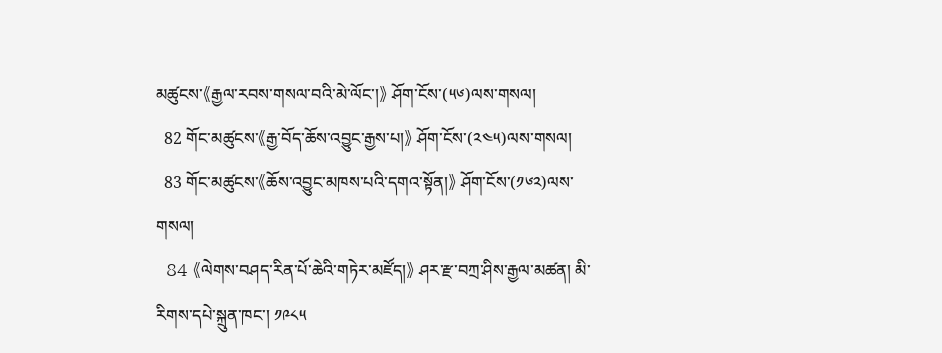མཚུངས་《རྒྱལ་རབས་གསལ་བའི་མེ་ལོང་།》 ཤོག་ངོས་(༥༦)ལས་གསལ།
  82 གོང་མཚུངས་《རྒྱ་བོད་ཆོས་འབྱུང་རྒྱས་པ།》 ཤོག་ངོས་(༢༤༥)ལས་གསལ།
  83 གོང་མཚུངས་《ཆོས་འབྱུང་མཁས་པའི་དགའ་སྟོན།》 ཤོག་ངོས་(༡༦༢)ལས་གསལ།
  84 《ལེགས་བཤད་རིན་པོ་ཆེའི་གཏེར་མཛོད།》 ཤར་རྫ་བཀྲ་ཤིས་རྒྱལ་མཚན། མི་རིགས་དཔེ་སྐྲུན་ཁང་། ༡༩༨༥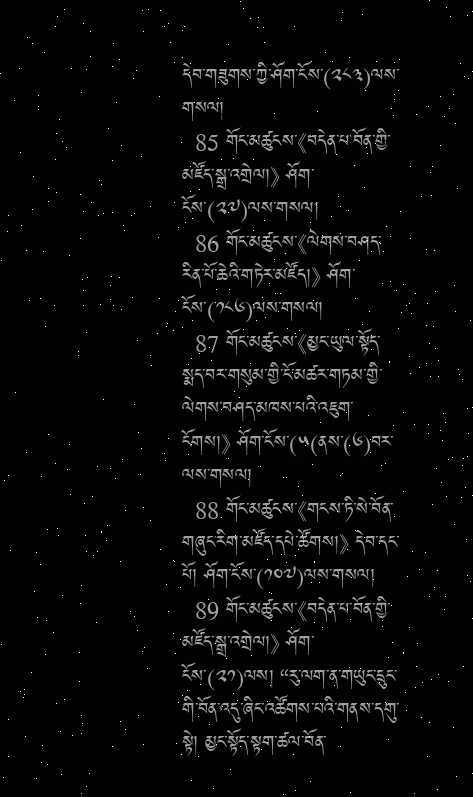དེབ་གཟུགས་ཀྱི་ཤོག་ངོས་(༢༨༣)ལས་གསལ།
  85 གོང་མཚུངས་《བདེན་པ་བོན་གྱི་མཛོད་སྒྲ་འགྲེལ།》 ཤོག་ངོས་(༢༧)ལས་གསལ།
  86 གོང་མཚུངས་《ལེགས་བཤད་རིན་པོ་ཆེའི་གཏེར་མཛོད།》 ཤོག་ངོས་(༡༨༦)ལས་གསལ།
  87 གོང་མཚུངས་《མྱང་ཡུལ་སྟོད་སྨད་བར་གསུམ་གྱི་ངོ་མཚར་གཏམ་གྱི་ལེགས་བཤད་མཁས་པའི་འཇུག་ངོགས།》 ཤོག་ངོས་(༥(ནས་(༦)བར་ལས་གསལ།
  88 གོང་མཚུངས་《གངས་ཏི་སེ་བོན་གཞུང་རིག་མཛོད་དཔེ་ཚོགས།》 དེབ་དང་པོ། ཤོག་ངོས་(༡༠༧)ལས་གསལ།
  89 གོང་མཚུངས་《བདེན་པ་བོན་གྱི་མཛོད་སྒྲ་འགྲེལ།》 ཤོག་ངོས་(༢༡)ལས། “རུ་ལག་ན་གཡུང་དྲུང་གི་བོན་འདུ་ཞིང་འཚོགས་པའི་གནས་དགུ་སྟེ། མྱང་སྟོད་སྟག་ཚལ་བོན་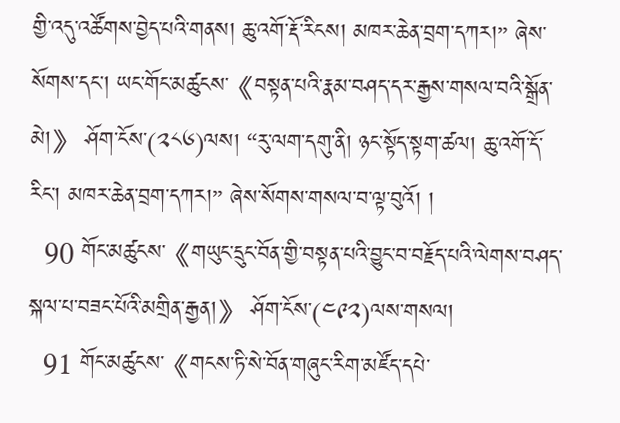གྱི་འདུ་འཚོགས་བྱེད་པའི་གནས། ཆུ་འགོ་རྡོ་རིངས། མཁར་ཆེན་བྲག་དཀར།” ཞེས་སོགས་དང་། ཡང་གོང་མཚུངས་《བསྟན་པའི་རྣམ་བཤད་དར་རྒྱས་གསལ་བའི་སྒྲོན་མེ།》 ཤོག་ངོས་(༢༨༦)ལས། “རུ་ལག་དགུ་ནི། ཉང་སྟོད་སྟག་ཚལ། ཆུ་འགོ་དོ་རིང་། མཁར་ཆེན་བྲག་དཀར།” ཞེས་སོགས་གསལ་བ་ལྟ་བུའོ། །
  90 གོང་མཚུངས་《གཡུང་དྲུང་བོན་གྱི་བསྟན་པའི་བྱུང་བ་བརྗོད་པའི་ལེགས་བཤད་སྐལ་པ་བཟང་པོའི་མགྲིན་རྒྱན།》 ཤོག་ངོས་(༤༩༢)ལས་གསལ།
  91 གོང་མཚུངས་《གངས་ཏི་སེ་བོན་གཞུང་རིག་མཛོད་དཔེ་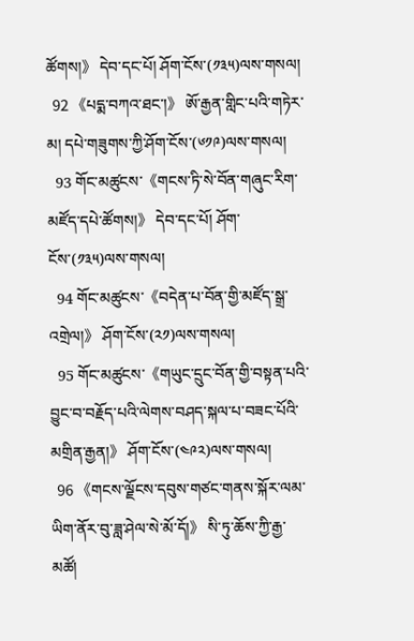ཚོགས།》 དེབ་དང་པོ། ཤོག་ངོས་(༡༣༥)ལས་གསལ།
  92 《པདྨ་བཀའ་ཐང་།》 ཨོ་རྒྱན་གླིང་པའི་གཏེར་མ། དཔེ་གཟུགས་ཀྱི་ཤོག་ངོས་(༦༡༩)ལས་གསལ།
  93 གོང་མཚུངས་《གངས་ཏི་སེ་བོན་གཞུང་རིག་མཛོད་དཔེ་ཚོགས།》 དེབ་དང་པོ། ཤོག་ངོས་(༡༣༥)ལས་གསལ།
  94 གོང་མཚུངས་《བདེན་པ་བོན་གྱི་མཛོད་སྒྲ་འགྲེལ།》 ཤོག་ངོས་(༢༡)ལས་གསལ།
  95 གོང་མཚུངས་《གཡུང་དྲུང་བོན་གྱི་བསྟན་པའི་བྱུང་བ་བརྗོད་པའི་ལེགས་བཤད་སྐལ་པ་བཟང་པོའི་མགྲིན་རྒྱན།》 ཤོག་ངོས་(༤༩༢)ལས་གསལ།
  96 《གངས་ལྗོངས་དབུས་གཙང་གནས་སྐོར་ལམ་ཡིག་ནོར་བུ་ཟླ་ཤེལ་སེ་མོ་དོ།》 སི་ཏུ་ཆོས་ཀྱི་རྒྱ་མཚོ།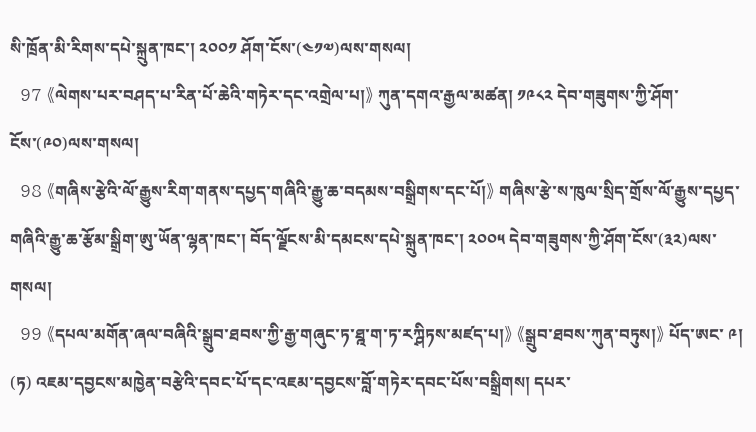སི་ཁྲོན་མི་རིགས་དཔེ་སྐྲུན་ཁང་། ༢༠༠༡ ཤོག་ངོས་(༤༡༧)ལས་གསལ།
  97 《ལེགས་པར་བཤད་པ་རིན་པོ་ཆེའི་གཏེར་དང་འགྲེལ་པ།》 ཀུན་དགའ་རྒྱལ་མཚན། ༡༩༨༢ དེབ་གཟུགས་ཀྱི་ཤོག་ངོས་(༩༠)ལས་གསལ།
  98 《གཞིས་རྩེའི་ལོ་རྒྱུས་རིག་གནས་དཔྱད་གཞིའི་རྒྱུ་ཆ་བདམས་བསྒྲིགས་དང་པོ།》 གཞིས་རྩེ་ས་ཁུལ་སྲིད་གྲོས་ལོ་རྒྱུས་དཔྱད་གཞིའི་རྒྱུ་ཆ་རྩོམ་སྒྲིག་ཨུ་ཡོན་ལྷན་ཁང་། བོད་ལྗོངས་མི་དམངས་དཔེ་སྐྲུན་ཁང་། ༢༠༠༥ དེབ་གཟུགས་ཀྱི་ཤོག་ངོས་(༣༢)ལས་གསལ།
  99 《དཔལ་མགོན་ཞལ་བཞིའི་སྒྲུབ་ཐབས་ཀྱི་རྒྱ་གཞུང་ཏ་ཐྰ་ག་ཏ་རཀྴིཏས་མཛད་པ།》 《སྒྲུབ་ཐབས་ཀུན་བཏུས།》 པོད་ཨང་ ༩། (ཏ) འཇམ་དབྱངས་མཁྱེན་བརྩེའི་དབང་པོ་དང་འཇམ་དབྱངས་བློ་གཏེར་དབང་པོས་བསྒྲིགས། དཔར་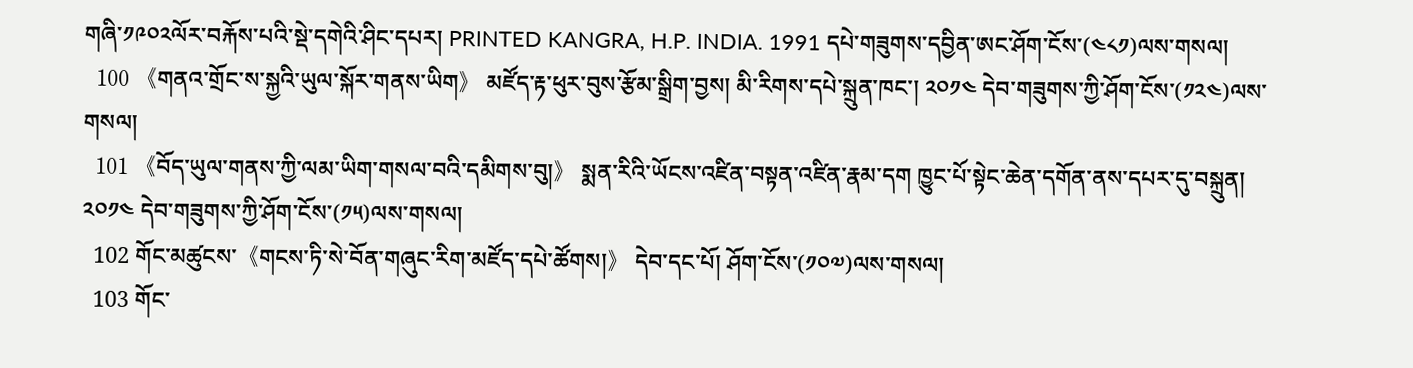གཞི་༡༩༠༢ལོར་བརྐོས་པའི་སྡེ་དགེའི་ཤིང་དཔར། PRINTED KANGRA, H.P. INDIA. 1991 དཔེ་གཟུགས་དབྱིན་ཨང་ཤོག་ངོས་(༤༨༡)ལས་གསལ།
  100 《གནའ་གྲོང་ས་སྐྱའི་ཡུལ་སྐོར་གནས་ཡིག》 མཛོད་རྟ་ཕུར་བུས་རྩོམ་སྒྲིག་བྱས། མི་རིགས་དཔེ་སྐྲུན་ཁང་། ༢༠༡༤ དེབ་གཟུགས་ཀྱི་ཤོག་ངོས་(༡༢༤)ལས་གསལ།
  101 《བོད་ཡུལ་གནས་ཀྱི་ལམ་ཡིག་གསལ་བའི་དམིགས་བུ།》 སྨན་རིའི་ཡོངས་འཛིན་བསྟན་འཛིན་རྣམ་དག ཁྱུང་པོ་སྟེང་ཆེན་དགོན་ནས་དཔར་དུ་བསྐྲུན། ༢༠༡༤ དེབ་གཟུགས་ཀྱི་ཤོག་ངོས་(༡༥)ལས་གསལ།
  102 གོང་མཚུངས་《གངས་ཏི་སེ་བོན་གཞུང་རིག་མཛོད་དཔེ་ཚོགས།》 དེབ་དང་པོ། ཤོག་ངོས་(༡༠༧)ལས་གསལ།
  103 གོང་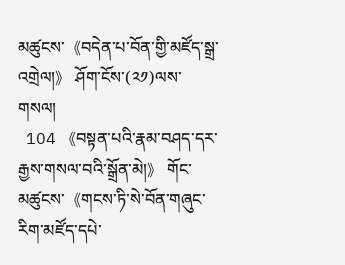མཚུངས་《བདེན་པ་བོན་གྱི་མཛོད་སྒྲ་འགྲེལ།》 ཤོག་ངོས་(༢༡)ལས་གསལ།
  104 《བསྟན་པའི་རྣམ་བཤད་དར་རྒྱས་གསལ་བའི་སྒྲོན་མེ།》 གོང་མཚུངས་《གངས་ཏི་སེ་བོན་གཞུང་རིག་མཛོད་དཔེ་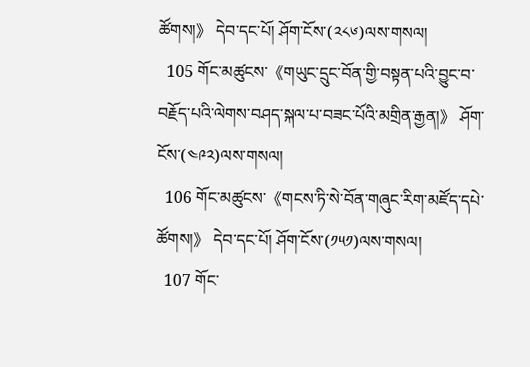ཚོགས།》 དེབ་དང་པོ། ཤོག་ངོས་(༢༨༦)ལས་གསལ།
  105 གོང་མཚུངས་《གཡུང་དྲུང་བོན་གྱི་བསྟན་པའི་བྱུང་བ་བརྗོད་པའི་ལེགས་བཤད་སྐལ་པ་བཟང་པོའི་མགྲིན་རྒྱན།》 ཤོག་ངོས་(༤༩༢)ལས་གསལ།
  106 གོང་མཚུངས་《གངས་ཏི་སེ་བོན་གཞུང་རིག་མཛོད་དཔེ་ཚོགས།》 དེབ་དང་པོ། ཤོག་ངོས་(༡༥༡)ལས་གསལ།
  107 གོང་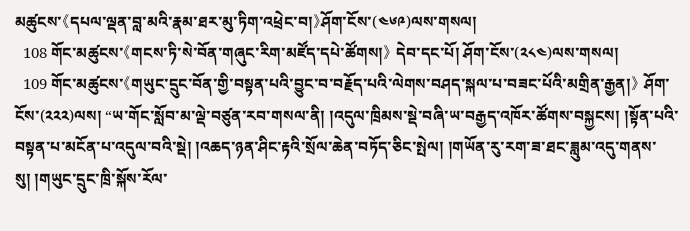མཚུངས་《དཔལ་ལྡན་བླ་མའི་རྣམ་ཐར་མུ་ཏིག་འཕྲེང་བ།》ཤོག་ངོས་(༤༦༩)ལས་གསལ།
  108 གོང་མཚུངས་《གངས་ཏི་སེ་བོན་གཞུང་རིག་མཛོད་དཔེ་ཚོགས།》 དེབ་དང་པོ། ཤོག་ངོས་(༢༨༤)ལས་གསལ།
  109 གོང་མཚུངས་《གཡུང་དྲུང་བོན་གྱི་བསྟན་པའི་བྱུང་བ་བརྗོད་པའི་ལེགས་བཤད་སྐལ་པ་བཟང་པོའི་མགྲིན་རྒྱན།》 ཤོག་ངོས་(༢༢༢)ལས། “ཡ་གོང་སློབ་མ་ལྡེ་བཙུན་རབ་གསལ་ནི། །འདུལ་ཁྲིམས་སྡེ་བཞི་ཡ་བརྒྱད་འཁོར་ཚོགས་བསྐྱངས། །སྟོན་པའི་བསྟན་པ་མངོན་པ་འདུལ་བའི་སྡེ། །འཆད་ཉན་ཤིང་རྟའི་སྲོལ་ཆེན་བཏོད་ཅིང་སྤེལ། །གཡོན་རུ་རག་ཟ་ཐང་ཟླུམ་འདུ་གནས་སུ། །གཡུང་དྲུང་ཁྲི་སྐོས་རོལ་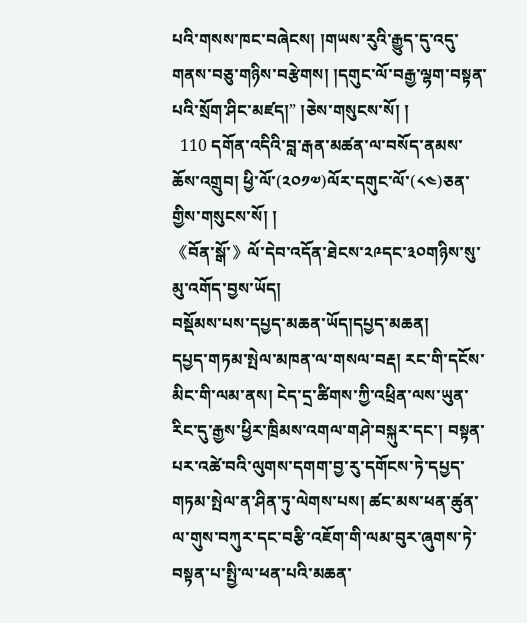པའི་གསས་ཁང་བཞེངས། །གཡས་རུའི་རྒྱུད་དུ་འདུ་གནས་བཅུ་གཉིས་བརྩེགས། །དགུང་ལོ་བརྒྱ་ལྷག་བསྟན་པའི་སྲོག་ཤིང་མཛད།” །ཅེས་གསུངས་སོ། །
  110 དགོན་འདིའི་བླ་རྒན་མཚན་ལ་བསོད་ནམས་ཆོས་འགྲུབ། ཕྱི་ལོ་(༢༠༡༧)ལོར་དགུང་ལོ་(༨༤)ཅན་གྱིས་གསུངས་སོ། །
《བོན་སྒོ་》ལོ་དེབ་འདོན་ཐེངས་༢༩དང་༣༠གཉིས་སུ་མུ་འགོད་བྱས་ཡོད།
བསྡོམས་པས་དཔྱད་མཆན་ཡོད།དཔྱད་མཆན།
དཔྱད་གཏམ་སྤེལ་མཁན་ལ་གསལ་བརྡ། རང་གི་དངོས་མིང་གི་ལམ་ནས། ངེད་དྲ་ཚིགས་ཀྱི་འཕྲིན་ལས་ཡུན་རིང་དུ་རྒྱས་ཕྱིར་ཁྲིམས་འགལ་གཤེ་བསྐུར་དང་། བསྟན་པར་འཚེ་བའི་ལུགས་དགག་བྱ་རུ་དགོངས་ཏེ་དཔྱད་གཏམ་སྤེལ་ན་ཤིན་ཏུ་ལེགས་པས། ཚང་མས་ཕན་ཚུན་ལ་གུས་བཀུར་དང་བརྩི་འཇོག་གི་ལམ་བུར་ཞུགས་ཏེ་བསྟན་པ་སྤྱི་ལ་ཕན་པའི་མཆན་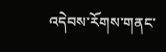འདེབས་རོགས་གནང་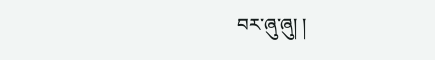བར་ཞུ་ཞུ། །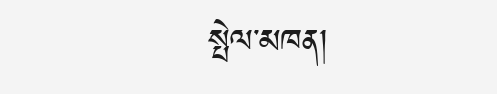སྤེལ་མཁན།